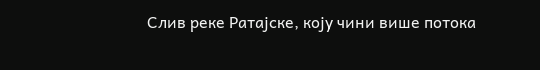Слив реке Ратајске, коју чини више потока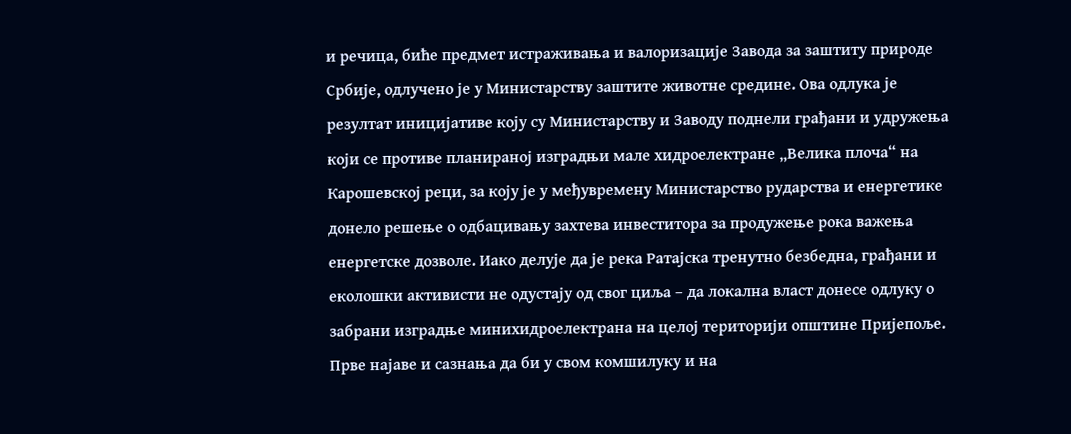и речица, биће предмет истраживања и валоризације Завода за заштиту природе Србије, одлучено је у Министарству заштите животне средине. Ова одлука је резултат иницијативе коју су Министарству и Заводу поднели грађани и удружења који се противе планираној изградњи мале хидроелектране „Велика плоча“ на Карошевској реци, за коју је у међувремену Министарство рударства и енергетике донело решење о одбацивању захтева инвеститора за продужење рока важења енергетске дозволе. Иако делује да је река Ратајска тренутно безбедна, грађани и еколошки активисти не одустају од свог циља – да локална власт донесе одлуку о забрани изградње минихидроелектрана на целој територији општине Пријепоље.
Прве најаве и сазнања да би у свом комшилуку и на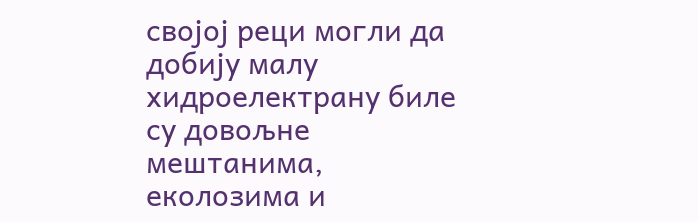својој реци могли да добију малу хидроелектрану биле су довољне мештанима, еколозима и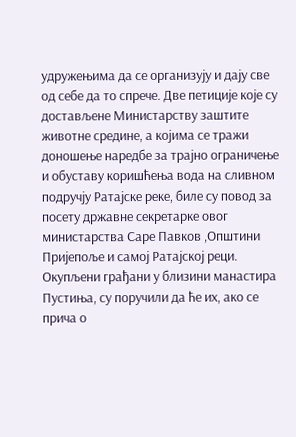удружењима да се организују и дају све од себе да то спрече. Две петиције које су достављене Министарству заштите животне средине, а којима се тражи доношење наредбе за трајно ограничење и обуставу коришћења вода на сливном подручју Ратајске реке, биле су повод за посету државне секретарке овог министарства Саре Павков ,Општини Пријепоље и самој Ратајској реци. Окупљени грађани у близини манастира Пустиња, су поручили да ће их, ако се прича о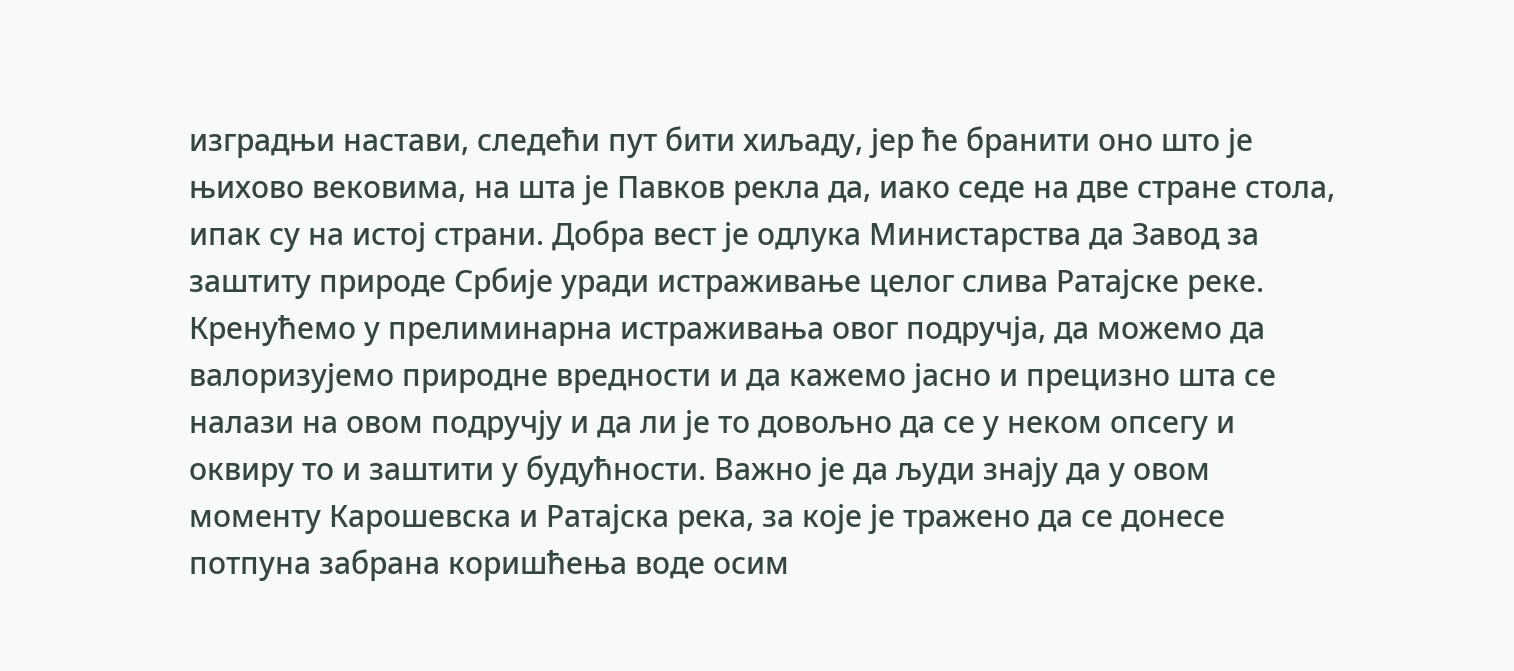изградњи настави, следећи пут бити хиљаду, јер ће бранити оно што је њихово вековима, на шта је Павков рекла да, иако седе на две стране стола, ипак су на истој страни. Добра вест је одлука Министарства да Завод за заштиту природе Србије уради истраживање целог слива Ратајске реке.
Кренућемо у прелиминарна истраживања овог подручја, да можемо да валоризујемо природне вредности и да кажемо јасно и прецизно шта се налази на овом подручју и да ли је то довољно да се у неком опсегу и оквиру то и заштити у будућности. Важно је да људи знају да у овом моменту Карошевска и Ратајска река, за које је тражено да се донесе потпуна забрана коришћења воде осим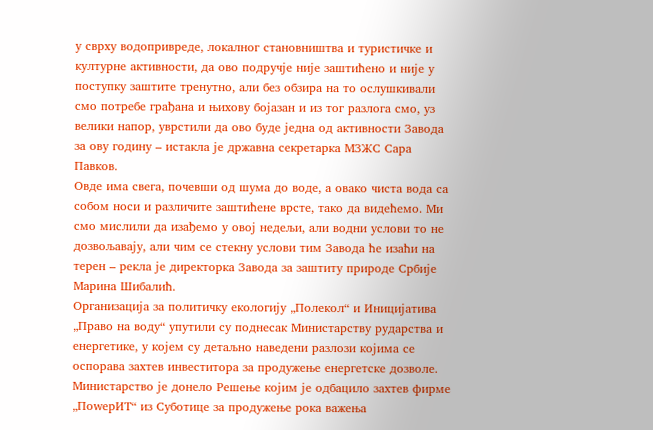у сврху водопривреде, локалног становништва и туристичке и културне активности, да ово подручје није заштићено и није у поступку заштите тренутно, али без обзира на то ослушкивали смо потребе грађана и њихову бојазан и из тог разлога смо, уз велики напор, уврстили да ово буде једна од активности Завода за ову годину – истакла је државна секретарка МЗЖС Сара Павков.
Овде има свега, почевши од шума до воде, а овако чиста вода са собом носи и различите заштићене врсте, тако да видећемо. Ми смо мислили да изађемо у овој недељи, али водни услови то не дозвољавају, али чим се стекну услови тим Завода ће изаћи на терен – рекла је директорка Завода за заштиту природе Србије Марина Шибалић.
Организација за политичку екологију „Полекол“ и Иницијатива „Право на воду“ упутили су поднесак Министарству рударства и енергетике, у којем су детаљно наведени разлози којима се оспорава захтев инвеститора за продужење енергетске дозволе. Министарство је донело Решење којим је одбацило захтев фирме „ПоwерИТ“ из Суботице за продужење рока важења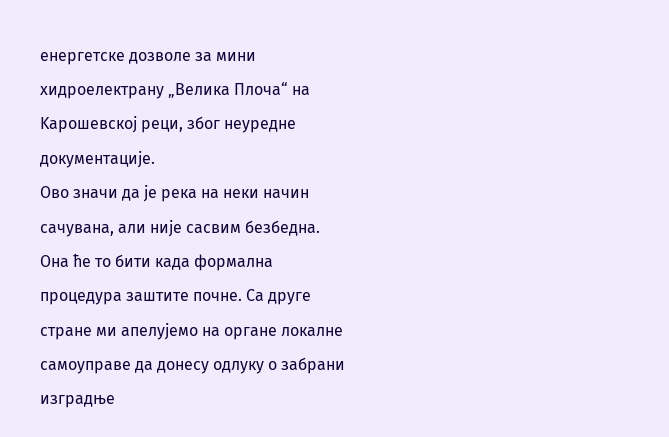енергетске дозволе за мини хидроелектрану „Велика Плоча“ на Kарошевској реци, због неуредне документације.
Ово значи да је река на неки начин сачувана, али није сасвим безбедна. Она ће то бити када формална процедура заштите почне. Са друге стране ми апелујемо на органе локалне самоуправе да донесу одлуку о забрани изградње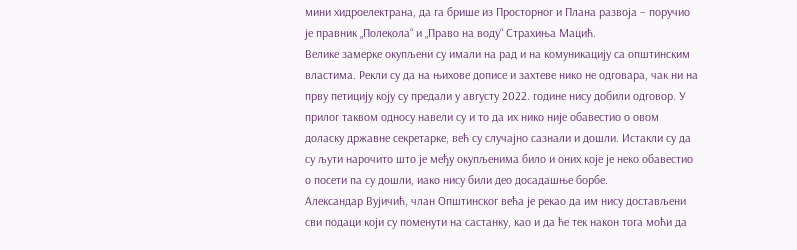мини хидроелектрана, да га брише из Просторног и Плана развоја – поручио је правник „Полекола“ и „Право на воду“ Страхиња Мацић.
Велике замерке окупљени су имали на рад и на комуникацију са општинским властима. Рекли су да на њихове дописе и захтеве нико не одговара, чак ни на прву петицију коју су предали у августу 2022. године нису добили одговор. У прилог таквом односу навели су и то да их нико није обавестио о овом доласку државне секретарке, већ су случајно сазнали и дошли. Истакли су да су љути нарочито што је међу окупљенима било и оних које је неко обавестио о посети па су дошли, иако нису били део досадашње борбе.
Александар Вујичић, члан Општинског већа је рекао да им нису достављени сви подаци који су поменути на састанку, као и да ће тек након тога моћи да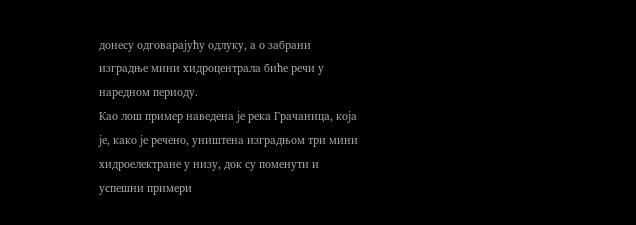донесу одговарајућу одлуку, а о забрани изградње мини хидроцентрала биће речи у наредном периоду.
Као лош пример наведена је река Грачаница, која је, како је речено, уништена изградњом три мини хидроелектране у низу, док су поменути и успешни примери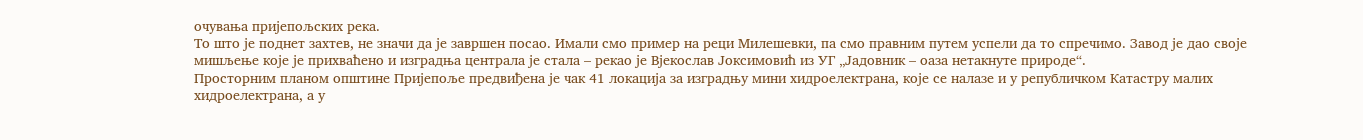очувања пријепољских река.
То што је поднет захтев, не значи да је завршен посао. Имали смо пример на реци Милешевки, па смо правним путем успели да то спречимо. Завод је дао своје мишљење које је прихваћено и изградња централа је стала – рекао је Вјекослав Јоксимовић из УГ „Јадовник – оаза нетакнуте природе“.
Просторним планом општине Пријепоље предвиђена је чак 41 локација за изградњу мини хидроелектрана, које се налазе и у републичком Катастру малих хидроелектрана, а у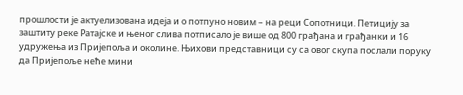прошлости је актуелизована идеја и о потпуно новим – на реци Сопотници. Петицију за заштиту реке Ратајске и њеног слива потписало је више од 800 грађана и грађанки и 16 удружења из Пријепоља и околине. Њихови представници су са овог скупа послали поруку да Пријепоље неће мини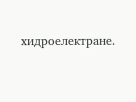хидроелектране.